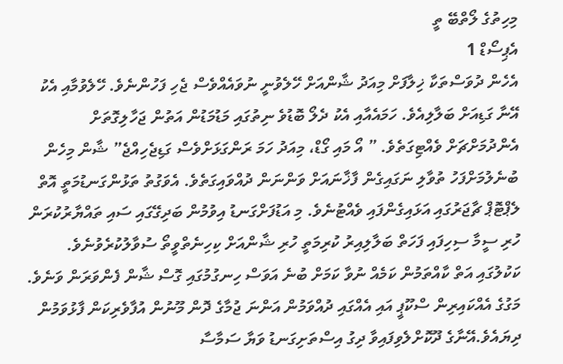މިހިތުގެ ލޯތްބޭ ތީ
އެޕިސޯޑް 1
އެހެން ދުވަސްތަކާ ޚިލާފަށް މިއަދު ޝާންއަށް ހޭލެވުނީ ނުވައެއްވެސް ޖެހި ފަހުންނެވެ. ހޭލެވުމާއި އެކު އޭނާ ގަޑިއަށް ބަލާލިއެވެ. ހަމައެއާއި އެކު ދެލޯ ބޮޑުވެ ނިތުގައި މަޑުމަޑުން އަތުން ޖަހާލިގޮތަށް އެންދުމަށްޗަށް ވެއްޓިގަތެވެ. ” އޯ މައި ގޯޑް، މިއަދު ހަމަ ރަންގަޅަށްވެސް ގަޑިޖެހިއްޖެ” ޝާން މިހެން ބުނެލުމަށްފަހު ތުވާލި ނަގައިގެން ފާޚާނައަށް ވަންނަން ދުއްވައިގަތެވެ. އެވަގުތު ތަޅުންގަނޑުމަތީ އޮތް ލެޕްޓޮޕް ޗާޖަރުގައި އަޅައިގެންފައި ވެއްޓުނެވެ. މި އަޑުފަށްގަނޑު އިވުމުން ބަދިގޭގައި ސައި ތައްޔާރުކުރަން ހުރި ސީމާ ސިހިފައި ފަހަތް ބަލާލިއިރު ކުރިމަތީ ހުރި ޝާންއަށް ކިހިނެތްވީތޯ ސުވާލުކުރެވުނެވެ. ކަކުލުގައި އަތް ކާއްތަމުން ކަމެއް ނުވާ ކަމަށް ބުނެ އަވަސް ހިނގުމުގައި ގޮސް ޝާން ފެންވަރަން ވަނެވެ.
މަގުގެ އެއްކައިރިން ސްކޫޕީ އައި އެއްގައި ދުއްވަމުން އަންނަ ޖުމާގެ ދޮން މޫނުން އުފާވެރިކަން ފާޅުވަމުން ދިޔައެވެ.އޭނާގެ ދޫކޮށްލެވިފައިވާ ދިގު އިސްތަށިގަނޑު ވަޔާ ސަމާސާ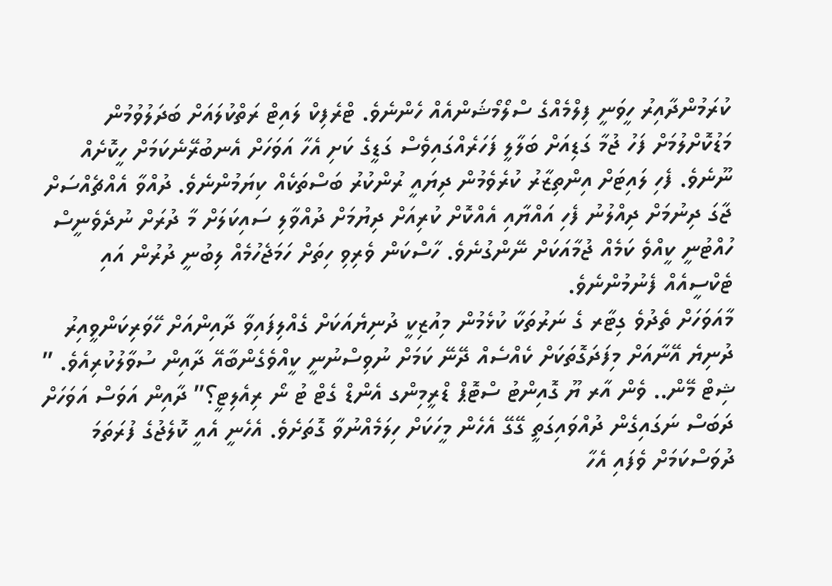ކުރަމުންދާއިރު ހީވަނީ ފިލްމެއްގެ ސްލޯމޯޝަންއެއް ހެންނެވެ. ޓްރެފިކް ލައިޓް ރަތްކުލައަށް ބަދަލުވުމުން މަޑުކޮށްލުމަށް ފަހު ޖުމާ ގަޑިއަށް ބަލާލީ ފަހަރެއްގައިވެސް ގަޑީގެ ކަށި އެހާ އަވަހަށް އެނބުރޭނެކަމަށް ހީކޮށެއް ނޫނެވެ. ފެހި ލައިޓަށް އިންތިޒާރު ކުރެވެމުން ދިޔައީ ރުންކުރު ބަސްތަކެއް ކިޔަމުންނެވެ. ދުއްވާ އެއްޗެއްސަށް ޖާގަ ދިނުމަށް ދިއްލުނު ފެހި އައްޔާއި އެއްކޮށް ކުރިއަށް ދިޔުމަށް ދުއްވާލި ސައިކަލަށް މާ ދުރަށް ނުދެވެނީސް ހުއްޓުނީ ކީއްވެ ކަމެއް ޖުމާއަކަށް ނޭންގުނެވެ. ހާސްކަން ވެރިވި ހިތަށް ހަމަޖެހުމެއް ލިބުނީ ދުރުން އައި ޓެކްސީއެއް ފެނުމުންނެވެ.
މާއަވަހަށް ތެދުވެ ގިޓާރ ގެ ނަރުތަކާ ކުޅެމުން މިއުޒިކީ ދުނިޔެއަކަށް ގެއްލިފައިވާ ދާއިންއަށް ހޭވަރިކަންވީއިރު ދުނިޔެ އޭނާއަށް މިފަދަގޮތަކަށް ކެއްސެއް ދޭނޭ ކަމަށް ނުވިސްނުނީ ކީއްވެގެންބާއޭ ދާއިން ސުވާލުކުރިއެވެ. ” ޝިޓް މޭން.. ވެން އާރ ޔޫ ގޮއިންޓު ސްޓޮޕް ޑްރީމިންގ އެންޑް ގެޓް ޓު ނޯ ރިއެލިޓީ؟” ދާއިން އަވަސް އަވަހަށް ދަބަސް ނަގައިގެން ދުއްވައިގަތީ ގޭގޭ އެހެން މީހަކަށް ހިލަމެއްނުވާ ގޮތަށެވެ. އެހެނީ އެއީ ކޮލެޖުގެ ފުރަތަމަ ދުވަސްކަމަށް ވެފައި އެހާ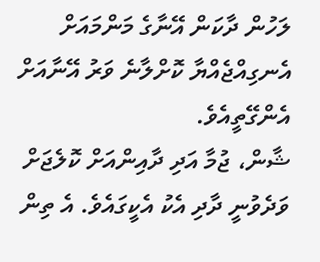ލަހުން ދާކަން އޭނާގެ މަންމައަށް އެނގިއްޖެއްޔާ ކޮށްލާނެ ވަރު އޭނާއަށް އެންގޭތީއެވެ.
ޝާން، ޖުމާ އަދި ދާއިންއަށް ކޮލެޖަށް ވަދެވުނީ ދާދި އެކު އެކީގައެވެ. އެ ތިން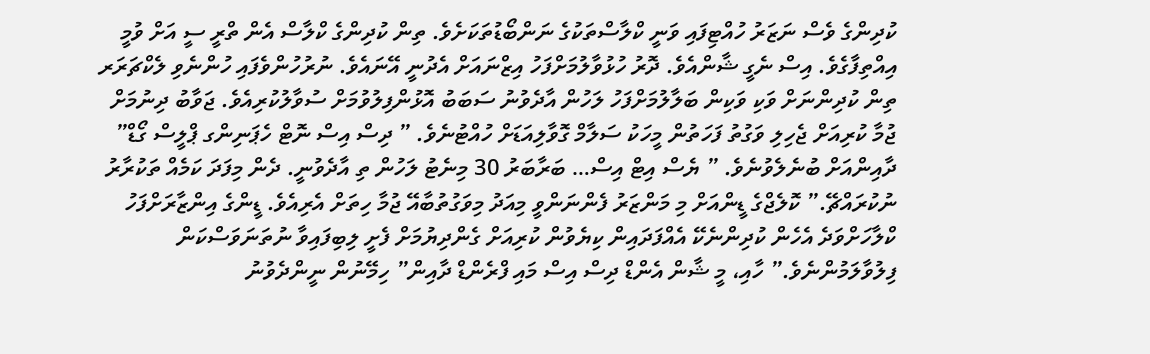ކުދިންގެ ވެސް ނަޒަރު ހުއްޓިފައި ވަނީ ކްލާސްތަކުގެ ނަންބޯޑުތަކަށެވެ. ތިން ކުދިންގެ ކްލާސް އެން ތްރީ ސީ އަށް ވުމީ އިއްތިފާގެވެ. އިސް ނެގީ ޝާންއެވެ. ދޮރު ހުޅުވާލުމަށްފަހު އިޒްނައަށް އެދުނީ އޭނައެވެ. ނުރުހުންވެފައި ހުންނެވި ލެކްޗަރަރ ތިން ކުދިންނަށް ވަކި ވަކިން ބަލާލުމަށްފަހު ލަހުން އާދެވުނު ސަބަބު އޮޅުންފިލުވުމަށް ސުވާލުކުރިއެވެ. ޖަވާބު ދިނުމަށް ޖުމާ ކުރިއަށް ޖެހިލި ވަގުތު ފަހަތުން މީހަކު ސަލާމް ގޮވާލިއަޑަށް ހުއްޓުނެވެ. ” ދިސް އިސް ނޮޓް ހެޕަނިންގ ޕްލީސް ގޯޑް” ދާއިންއަށް ބުނެލެވުނެވެ. ” ޔެސް އިޓް އިސް… ބަރާބަރު 30 މިނެޓު ލަހުން ތި އާދެވުނީ. ދެން މިފަދަ ކަމެއް ތަކުރާރު ނުކުރައްޗޭ.” ކޮލެޖްގެ ޑީންއަށް މި މަންޒަރު ފެންނަންވީ މިއަދު މިވަގުތުބާއޭ ޖުމާ ހިތަށް އެރިއެވެ. ޑީންގެ އިންޒާރަށްފަހު ކްލާހަށްވަދެ އެހެން ކުދިންނެކޭ އެއްފަދައިން ކިޔެވުން ކުރިއަށް ގެންދިޔުމަށް ފެށީ ލިބިފައިވާ ނުތަނަވަސްކަން ފިލުވާލަމުންނެވެ.” ހާއި، މީ ޝާން އެންޑް ދިސް އިސް މައި ފްރެންޑް ދާއިން” ހިމޭނުން ނީންދެވުނު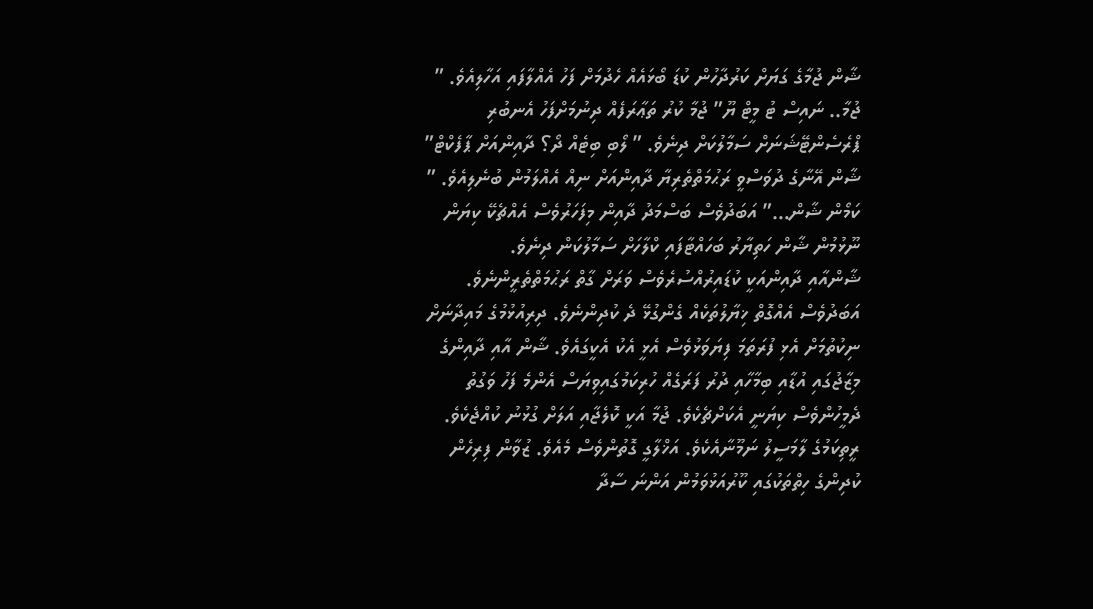ޝާން ޖުމާގެ ގަޔަށް ކަރުދާހުން ކުޑަ ބޯޅައެއް ހެދުމަށް ފަހު އެއްލާފައި އަހާލިއެވެ. ” ޖުމާ.. ނައިސް ޓު މީޓް ޔޫ” ޖުމާ ކުރު ތަޢާރަފެއް ދިނުމަށްފަހު އެނބުރި ޕްރެސެންޓޭޝަނަށް ސަމާލުކަށް ދިނެވެ. ” ލޯބި ބިޓެއް ދޯ؟ ދާއިންއަށް ޕާފެކްޓް” ޝާން އޭނާގެ ދުވަސްވީ ރަޙުމަތްތެރިޔާ ދާއިންއަށް ނިއް އެއްލަމުން ބުނެލިއެވެ. ” ކަމޯން ޝާން…” އަބަދުވެސް ބަސްމަދު ދާއިން މިފަހަރުވެސް އެއްޗެކޭ ކިޔަން ނޫޅުމުން ޝާން ހަތިޔާރު ބަހައްޓާފައި ކްލާހަށް ސަމާލުކަން ދިނެވެ.
ޝާންއާއި ދާއިންއަކީ ކުޑައިރުއްސުރެވެސް ވަރަށް ގާތް ރަޙުމަތްތެރީންނެވެ. އަބަދުވެސް އެއްގޮތް ޚިޔާލުތަކެއް ގެންގުޅޭ ދެ ކުދިންނެވެ. ދިރިއުޅުމުގެ މައިދާނަށް ނިކުތުމަށް އެޅި ފުރަތަމަ ފިޔަވަޅުވެސް އެޅީ އެކު އެކީގައެވެ. ޝާން އާއި ދާއިންގެ މިޒާޖުގައި އުޑާއި ބިމާހާއި ދުރު ފަރަގެއް ހުރިކަމުގައިވިޔަސް އެންމެ ފަހު ވަގުތު ދެމީހުންވެސް ކިޔަނީ އެކަށްޗެކެވެ. ޖުމާ އަކީ ކޮލެޖާއި އަލަށް ގުޅުނު ކުއްޖެކެވެ. ރީތިކަމުގެ ލާމަސީލު ނަމޫނާއެކެވެ. އަޚްލާގީ ގޮތުންވެސް މެއެވެ. ޒުވާން ފިރިހެން ކުދިންގެ ހިތްތަކުގައި ކޫރުއަޅުވަމުން އަންނަ ސާދާ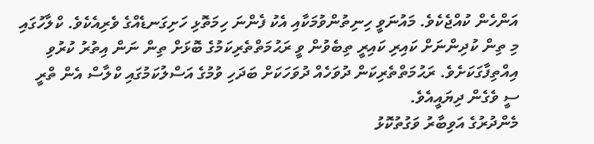އަންހެން ކުއްޖެކެވެ. މައުނަވީ ހިނިތުންވުމަކާއި އެކު ފެންނަ ހިމަތޮޅި ހަށިގަނޑެއްގެ ވެރިއެކެވެ. ކްލާހުގައި މި ތިން ކުދިންނަށް ކައިރި ކައިރީ ތިބެވުން ވީ ރަޙުމަތްތެރިކަމުގެ ބޮޅަށް ތިން ނަން އިތުރު ކުރުވި އިއްތިފާގަކަށެވެ. ރަޙުމަތްތެރިކަން ދުވަހެއް ދުވަހަކަށް ބަދަހި ވުމުގެ އަސްލުކަމުގައި ކްލާސް އެން ތްރީ ސީ ވެގެން ދިޔައީއެވެ.
މެންދުރުގެ އަވިބާރު ވަގުތުކޮޅު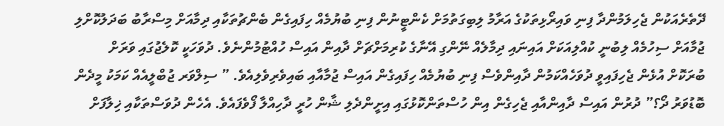ދޭތެރެއަކުން ޖެހިލަމުންދާ ފިނި ވައިރޯޅިތަކުގެ އަރާމު ލިބިގަތުމަށް ކެންޓީނުން ފިނި ބުޔުމެއް ހިފައިގެން ބެންޗުތަކާއި ދިމާއަށް މިސްރާބު ބަދަލުކޮށްލި ޖުމާއަށް ސިހުމެއް ލިބުނީ ކުއްލިއަކަށް އައިނައި ދިމާލެއް ނޭންގި އޭނާގެ ކުރިމަށްޗަށް ދާއިން އައިސް ހުއްޓުމުންނެވެ. ދުވަހަކީ ކޮލެޖުގައި ވަރަށް ބުރަކޮށް އުޅެން ޖެހިފައިވީ ދުވަހެއްކަމުން ދާއިންވެސް ފިނި ބުޔުމެއް ހިފައިގެން އައިސް ޖުމާއާއި ބައިވެރިވެލިއެވެ. ” ސިލްވަރ ޖުބްލީއެއް ކަމަކު މީދެން ބޮޑުވަރު ދޯ؟” ދުރުން އައިސް ދާއިންއާއި ޖެހިގެން އިން ހުސްތަންކޮޅުގައި އިށީންދެލި ޝާން ހުރީ ދާހިއްލާ ފޯވެފައެވެ. އެހެން ދުވަސްތަކާއި ޚިލާފަށް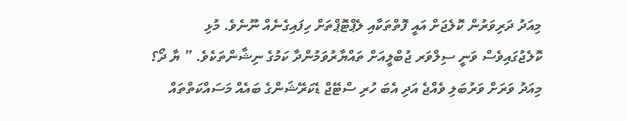މިއަދު ދަރިވަރުން ކޮލެޖަށް އައީ ފޮތްތަކާއި ލެޕްޓޮޕްތަށް ހިފައިގެނެއް ނޫނެވެ. މުޅި ކޮލެޖުގައިވެސް ވަނީ ސިލްވަރ ޖުބްލީއަށް ތައްޔާރުވަމުންދާ ކަމުގެ ނިޝާންތަކެވެ. ” ޔާ ދޯ؟ މިއަދު ވަރަށް ވަރުބަލި ވެއްޖެ އަދި އެބަ ހުރި ސްޓޭޖް ޑެކަރޭޝަންގެ ބައެއް މަސައްކަތްތައް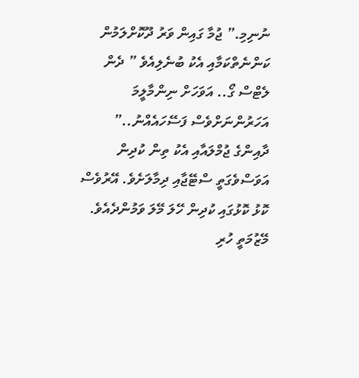ނުނިމި.” ޖުމާ ގައިން ވަރު ދޫކޮށްލަމުން ކަންނެތްކަމާއި އެކު ބުނެލިއެވެ ” ދެން ލެޓްސް ގޯ.. އަވަހަށް ނިންމާލީމަ އަހަރުންނަށްވެސް ފަސޭހައެއްނު..” ދާއިންގެ ޖުމްލައާއި އެކު ތިން ކުދިން އަވަސްވެގަތީ ސްޓޭޖާއި ދިމާލަށެވެ. އޭރުވެސް ކޮޅު ކޮޅުގައި ކުދިން ހޭލަ މޭލަ ވަމުންދެއެވެ. މޭޒުމަތީ ހުރި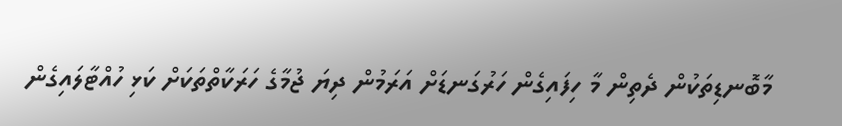މާބޮނޑިތަކުން ދެތިން މާ ހިފައިގެން ހަރުގަނޑަށް އަރަމުން ދިޔަ ޖުމާގެ ހަރަކާތްތަކަށް ކަޅި ހުއްޓާލައިގެން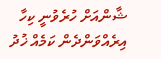ޝާންއަށް ހުރެވުނީ ކިހާ އިރެއްވަންދެން ކަމެއް ޚުދު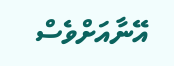އޭނާއަށްވެސް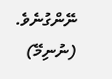ނޭންގުނެވެ. (ނުނިމޭ)